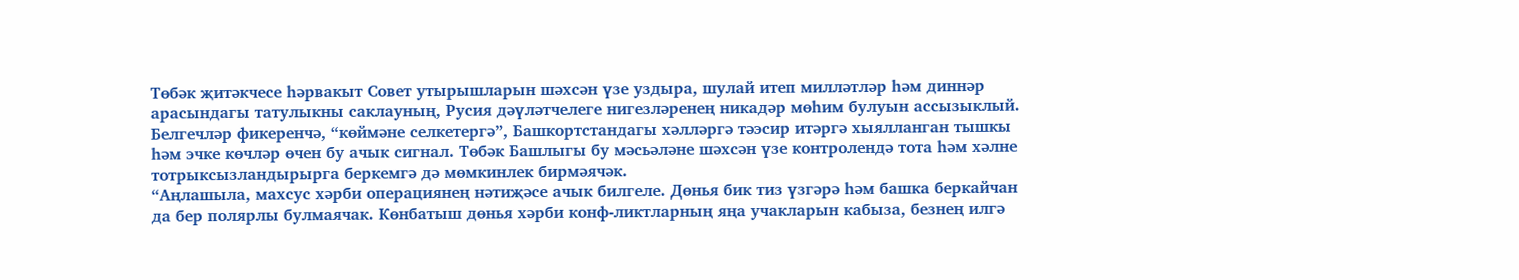Төбәк җитәкчесе һәрвакыт Совет утырышларын шәхсән үзе уздыра, шулай итеп милләтләр һәм диннәр арасындагы татулыкны саклауның, Русия дәүләтчелеге нигезләренең никадәр мөһим булуын ассызыклый. Белгечләр фикеренчә, “көймәне селкетергә”, Башкортстандагы хәлләргә тәэсир итәргә хыялланган тышкы һәм эчке көчләр өчен бу ачык сигнал. Төбәк Башлыгы бу мәсьәләне шәхсән үзе контролендә тота һәм хәлне тотрыксызландырырга беркемгә дә мөмкинлек бирмәячәк.
“Аңлашыла, махсус хәрби операциянең нәтиҗәсе ачык билгеле. Дөнья бик тиз үзгәрә һәм башка беркайчан да бер полярлы булмаячак. Көнбатыш дөнья хәрби конф-ликтларның яңа учакларын кабыза, безнең илгә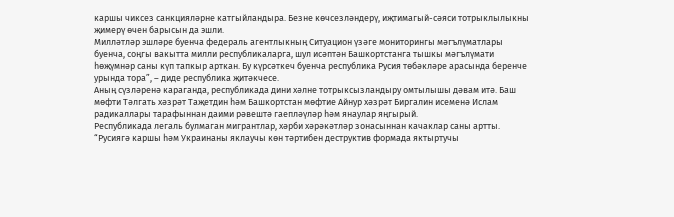каршы чиксез санкцияләрне катгыйландыра. Безне көчсезләндерү, иҗтимагый-сәяси тотрыклылыкны җимерү өчен барысын да эшли.
Милләтләр эшләре буенча федераль агентлыкның Ситуацион үзәге мониторингы мәгълүматлары буенча, соңгы вакытта милли республикаларга, шул исәптән Башкортстанга тышкы мәгълүмати һөҗүмнәр саны күп тапкыр арткан. Бу күрсәткеч буенча республика Русия төбәкләре арасында беренче урында тора”, – диде республика җитәкчесе.
Аның сүзләренә караганда, республикада дини хәлне тотрыксызландыру омтылышы дәвам итә. Баш мөфти Тәлгать хәзрәт Таҗетдин һәм Башкортстан мөфтие Айнур хәзрәт Биргалин исеменә Ислам радикаллары тарафыннан даими рәвештә гаепләүләр һәм янаулар яңгырый.
Республикада легаль булмаган мигрантлар, хәрби хәрәкәтләр зонасыннан качаклар саны артты.
“Русиягә каршы һәм Украинаны яклаучы көн тәртибен деструктив формада яктыртучы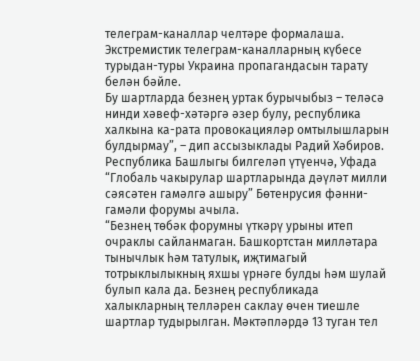телеграм-каналлар челтәре формалаша. Экстремистик телеграм-каналларның күбесе турыдан-туры Украина пропагандасын тарату белән бәйле.
Бу шартларда безнең уртак бурычыбыз – теләсә нинди хәвеф-хәтәргә әзер булу, республика халкына ка-рата провокацияләр омтылышларын булдырмау”, – дип ассызыклады Радий Хәбиров.
Республика Башлыгы билгеләп үтүенчә, Уфада “Глобаль чакырулар шартларында дәүләт милли сәясәтен гамәлгә ашыру” Бөтенрусия фәнни-гамәли форумы ачыла.
“Безнең төбәк форумны үткәрү урыны итеп очраклы сайланмаган. Башкортстан милләтара тынычлык һәм татулык, иҗтимагый тотрыклылыкның яхшы үрнәге булды һәм шулай булып кала да. Безнең республикада халыкларның телләрен саклау өчен тиешле шартлар тудырылган. Мәктәпләрдә 13 туган тел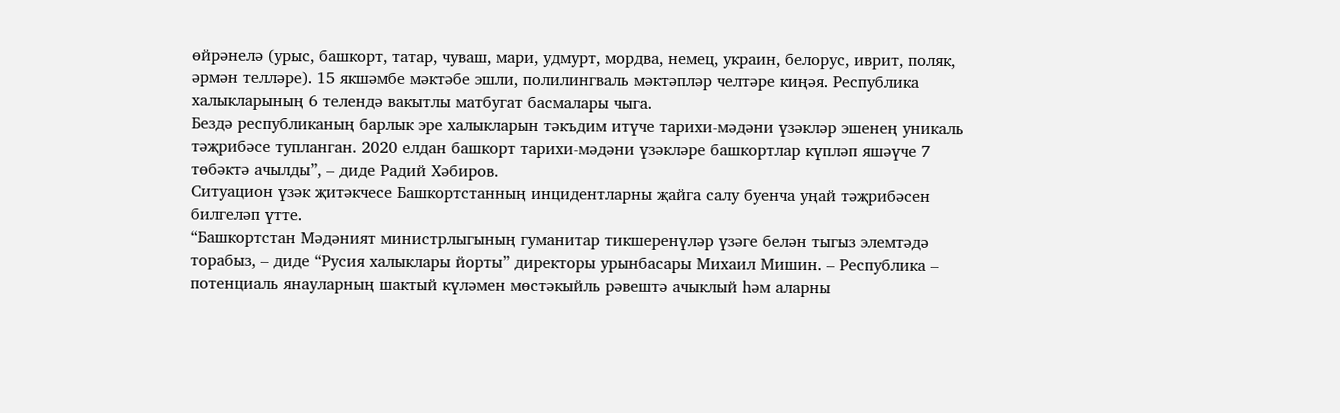өйрәнелә (урыс, башкорт, татар, чуваш, мари, удмурт, мордва, немец, украин, белорус, иврит, поляк, әрмән телләре). 15 якшәмбе мәктәбе эшли, полилингваль мәктәпләр челтәре киңәя. Республика халыкларының 6 телендә вакытлы матбугат басмалары чыга.
Бездә республиканың барлык эре халыкларын тәкъдим итүче тарихи-мәдәни үзәкләр эшенең уникаль тәҗрибәсе тупланган. 2020 елдан башкорт тарихи-мәдәни үзәкләре башкортлар күпләп яшәүче 7 төбәктә ачылды”, – диде Радий Хәбиров.
Ситуацион үзәк җитәкчесе Башкортстанның инцидентларны җайга салу буенча уңай тәҗрибәсен билгеләп үтте.
“Башкортстан Мәдәният министрлыгының гуманитар тикшеренүләр үзәге белән тыгыз элемтәдә торабыз, – диде “Русия халыклары йорты” директоры урынбасары Михаил Мишин. – Республика – потенциаль янауларның шактый күләмен мөстәкыйль рәвештә ачыклый һәм аларны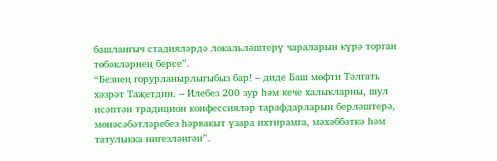башлангыч стадияләрдә локальләштерү чараларын күрә торган төбәкләрнең берсе”.
“Безнең горурланырлыгыбыз бар! – диде Баш мөфти Тәлгать хәзрәт Таҗетдин. – Илебез 200 зур һәм кече халыкларны, шул исәптән традицион конфессияләр тарафдарларын берләштерә, мөнәсәбәтләребез һәрвакыт үзара ихтирамга, мәхәббәткә һәм татулыкка нигезләнгән”.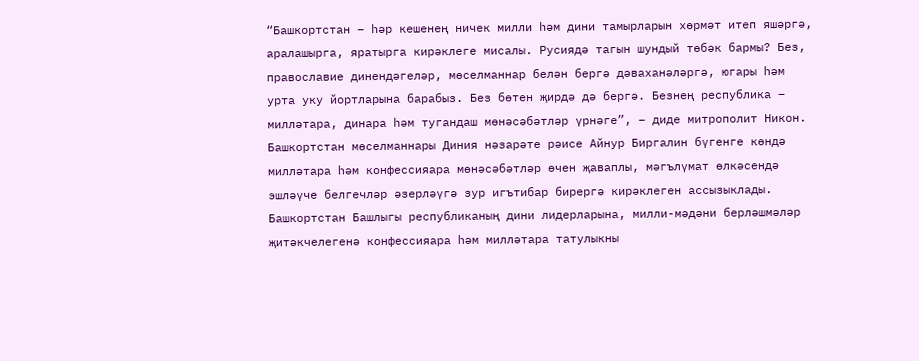“Башкортстан – һәр кешенең ничек милли һәм дини тамырларын хөрмәт итеп яшәргә, аралашырга, яратырга кирәклеге мисалы. Русиядә тагын шундый төбәк бармы? Без, православие динендәгеләр, мөселманнар белән бергә дәваханәләргә, югары һәм урта уку йортларына барабыз. Без бөтен җирдә дә бергә. Безнең республика – милләтара, динара һәм тугандаш мөнәсәбәтләр үрнәге”, – диде митрополит Никон.
Башкортстан мөселманнары Диния нәзарәте рәисе Айнур Биргалин бүгенге көндә милләтара һәм конфессияара мөнәсәбәтләр өчен җаваплы, мәгълүмат өлкәсендә эшләүче белгечләр әзерләүгә зур игътибар бирергә кирәклеген ассызыклады.
Башкортстан Башлыгы республиканың дини лидерларына, милли-мәдәни берләшмәләр җитәкчелегенә конфессияара һәм милләтара татулыкны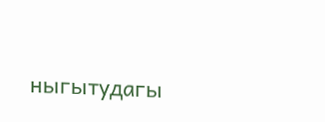ныгытудагы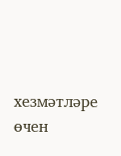хезмәтләре өчен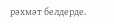рәхмәт белдерде.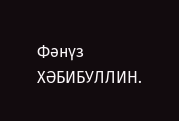Фәнүз ХӘБИБУЛЛИН.